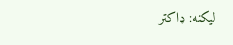لیکنه: ډاکتر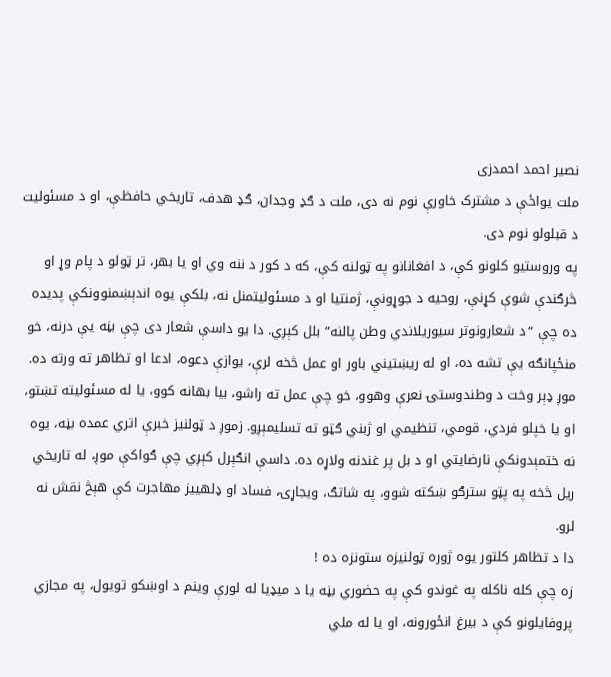نصیر احمد احمدزی
ملت یواځې د مشترک خاورې نوم نه دی، ملت د ګډ وجدان، ګډ هدف، تاریخي حافظې، او د مسئولیت د قبلولو نوم دی.
په وروستيو کلونو کې، د افغانانو په ټولنه کې، که د کور د ننه وي او یا بهر، تر ټولو د پام وړ او څرګندې شوې کړنې، روحیه د جوړونې، ژمنتیا او د مسئولیتمنل نه، بلکې یوه اندېښمنوونکې پدیده ده چې “د شعارونوتر سیوريلاندي وطن پالنه” بلل کېږي. دا یو داسې شعار دی چې بڼه یې درنه، خو منځپانګه یې تشه ده، او له ريښتيني باور او عمل څخه لرې، یوازې دعوه، ادعا او تظاهر ته ورته ده.
موږ ډېر وخت د وطندوستۍ نعرې وهوو، خو چې عمل ته راشو، بیا بهانه کوو، یا له مسئوليته تښتو، او یا خپلو فردي، قومي، تنظیمي او ژبني ګټو ته تسلیمېږو. زموږ د ټولنیز خبرې اتري عمده بڼه، یوه نه ختمېدونکې نارضايتي او د بل پر غندنه ولاړه ده. داسې انګېرل کېږي چې ګواکې موږ، له تاریخي ریل څخه په پټو سترګو ښکته شوو، په شاتګ، ویجاړۍ، فساد او ډلهييز مهاجرت کې هېڅ نقش نه لرو.
دا د تظاهر کلتور یوه ژوره ټولنیزه ستونزه ده !
زه چې کله ناکله په غوندو کې په حضوري بڼه یا د میډیا له لورې وینم د اوښکو تویول، په مجازي پروفایلونو کې د بیرغ انځورونه، او یا له ملي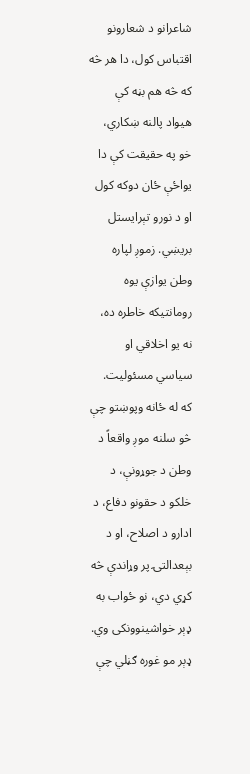شاعرانو د شعارونو اقتباس کول، دا هر څه که څه هم بڼه کې هیواد پالنه ښکاري، خو په حقیقت کې دا یواځې ځان دوکه کول او د نورو تېرايستل بریښي. زموږ لپاره وطن یوازې یوه رومانتيکه خاطره ده، نه یو اخلاقي او سیاسي مسئولیت.
که له ځانه وپوښتو چې څو سلنه موږ واقعاً د وطن د جوړونې، د خلکو د حقونو دفاع، د ادارو د اصلاح، او د بېعدالتۍ پر وړاندې څه کړي دي، نو ځواب به ډېر خواشينوونکی وي. ډېر مو غوره ګڼلي چې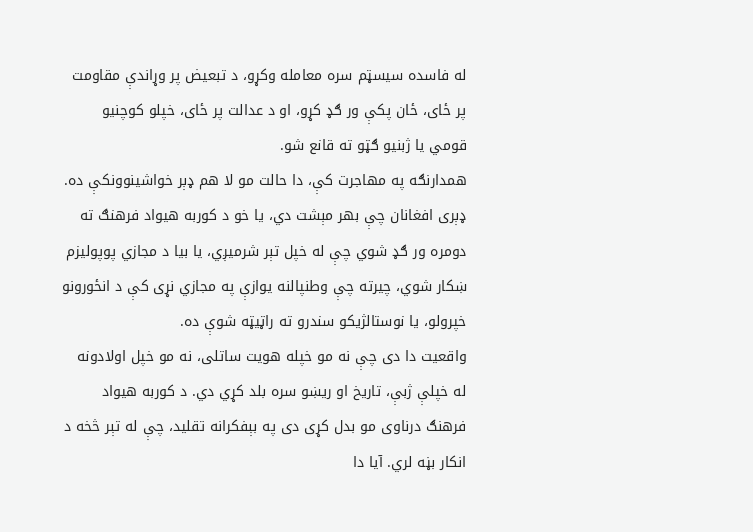له فاسده سیسټم سره معامله وکړو، د تبعیض پر وړاندې مقاومت پر ځای، ځان پکې ور ګډ کړو، او د عدالت پر ځای، خپلو کوچنیو قومي یا ژبنیو ګټو ته قانع شو.
همدارنګه په مهاجرت کې، دا حالت مو لا هم ډېر خواشينوونکې ده. ډېری افغانان چې بهر مېشت دي، یا خو د کوربه هیواد فرهنګ ته دومره ور ګډ شوي چې له خپل تېر شرمیږي، یا بیا د مجازي پوپولیزم ښکار شوي، چیرته چې وطنپالنه یوازې په مجازي نړی کې د انځورونو خپرولو، یا نوستالژیکو سندرو ته راټیټه شوې ده.
واقعیت دا دی چې نه مو خپله هویت ساتلی، نه مو خپل اولادونه له خپلې ژبې، تاریخ او ریښو سره بلد کړي دي. د کوربه هیواد فرهنګ درناوی مو بدل کړی دی په بېفکرانه تقلید، چې له تېر څخه د انکار بڼه لري. آیا دا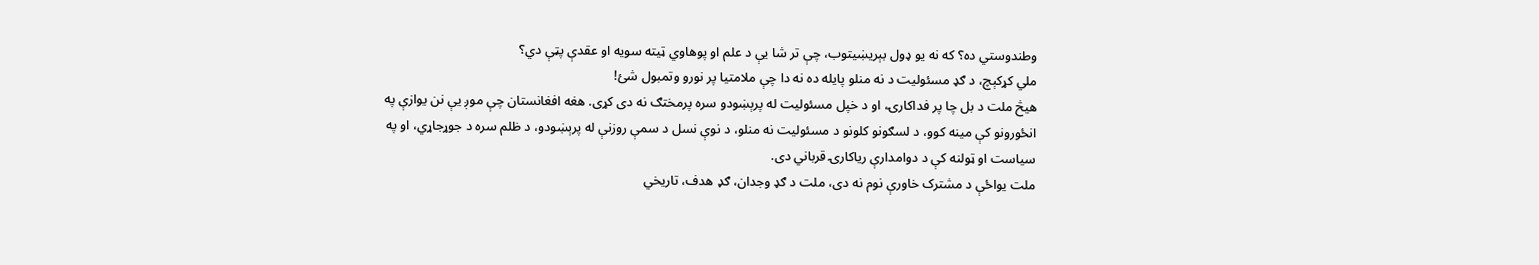وطندوستي ده؟ که نه یو ډول بېریښيتوب، چې تر شا یې د علم او پوهاوي ټیته سویه او عقدې پټې دي؟
ملي کړکېچ، د ګډ مسئوليت د نه منلو پايله ده نه دا چې ملامتیا پر نورو وتمبول شئ!
هیڅ ملت د بل چا پر فداکارۍ، او د خپل مسئولیت له پرېښودو سره پرمختګ نه دی کړی. هغه افغانستان چې موږ یې نن یوازې په انځورونو کې مینه کوو، د لسګونو کلونو د مسئوليت نه منلو، د نوې نسل د سمې روزنې له پرېښودو، د ظلم سره د جوړجاړي، او په سیاست او ټولنه کې د دوامدارې ریاکارۍ قرباني دی.
ملت یواځې د مشترک خاورې نوم نه دی، ملت د ګډ وجدان، ګډ هدف، تاریخي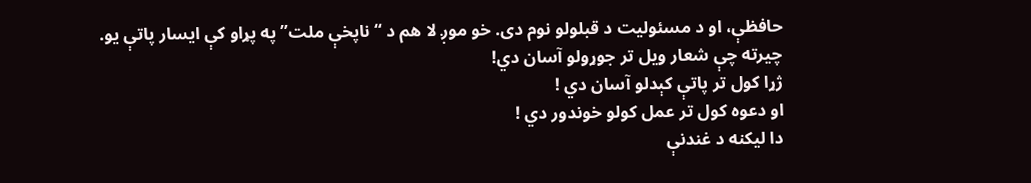حافظې، او د مسئولیت د قبلولو نوم دی. خو موږ لا هم د “ناپخې ملت” په پړاو کې ایسار پاتې یو.
چیرته چې شعار ویل تر جوړولو آسان دي!
ژړا کول تر پاتې کېدلو آسان دي !
او دعوه کول تر عمل کولو خوندور دي !
دا لیکنه د غندنې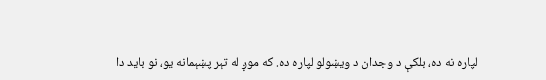لپاره نه ده، بلکې د وجدان د ویښولو لپاره ده. که موږ له تېر پښېمانه یو، نو باید دا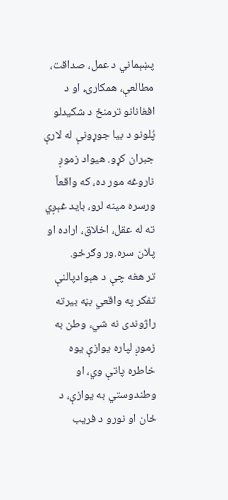پښېماني د عمل، صداقت، مطالعې، همکارۍ، او د افغانانو ترمنځ د شکیدلو پُلونو د بیا جوړونې له لارې جبران کړو. هیواد زموږ ناروغه مور ده، که واقعاً ورسره مینه لرو، باید غېږي ته له عقل، اخلاق، اراده او پلان سره.ور وګرځو.
تر هغه چې د هېوادپالنې تفکر په واقعي بڼه بیرته راژوندی نه شي، وطن به زموږ لپاره یوازې یوه خاطره پاتې وي، او وطندوستي به یوازې، د ځان او نورو د فریب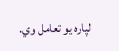لپاره یو تعامل وي.